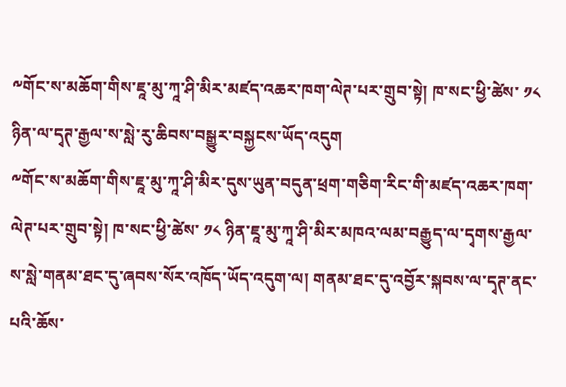༸གོང་ས་མཆོག་གིས་ཇཱ་མུ་ཀཱ་ཤི་མིར་མཛད་འཆར་ཁག་ལེཊ་པར་གྲུབ་སྟེ། ཁ་སང་ཕྱི་ཚེས་ ༡༨ ཉིན་ལ་དྭཊ་རྒྱལ་ས་སླེ་རུ་ཆིབས་བསྒྱུར་བསྐྱངས་ཡོད་འདུག
༸གོང་ས་མཆོག་གིས་ཇཱ་མུ་ཀཱ་ཤི་མིར་དུས་ཡུན་བདུན་ཕྲག་གཅིག་རིང་གི་མཛད་འཆར་ཁག་ལེཊ་པར་གྲུབ་སྟེ། ཁ་སང་ཕྱི་ཚེས་ ༡༨ ཉིན་ཇཱ་མུ་ཀཱ་ཤི་མིར་མཁའ་ལམ་བརྒྱུད་ལ་དྭགས་རྒྱལ་ས་སླེ་གནམ་ཐང་དུ་ཞབས་སོར་འཁོད་ཡོད་འདུག་ལ། གནམ་ཐང་དུ་འབྱོར་སྐབས་ལ་དྭཊ་ནང་པའི་ཆོས་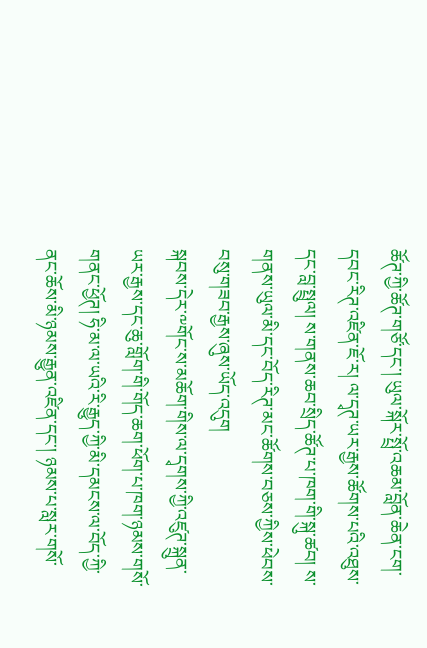ཚོཊ་ཀྱི་ཚོཊ་གཙོ་དང་། ཡུལ་སྐོར་སྤྲོ་འཆམ་བློན་ཆེན་ངག་དབང་རིཊ་འཛིན་ཇོ་ར། ལ་དྭཊ་ཡར་རྒྱས་ཚོགས་པའི་འཐུས་དང་བླ་སྤྲུལ། ས་གནས་ཆབ་སྲིད་ཚོཊ་པ་ཁག་གི་སྐུ་ཚབ། ས་གནས་ཡུལ་མི་དང་བོད་རིཊ་མང་ཚོགས་བཅས་ཀྱིས་ཕེབས་བསུ་གཟབ་རྒྱས་ཞུས་ཡོད་འདུག
སྐབས་དེར་༸གོང་ས་མཆོག་གིས་ལ་དྭགས་ཀྱི་འཛུཊ་སྐྲུན་ཡར་རྒྱས་དང་ཆུ་གློག་གི་གོད་ཆག་ཕོག་པ་ཁག་ཉམས་གསོ་གནང་ཕྱོཊ། ཧི་མ་ལ་ཡའི་རི་རྒྱུད་ཀྱི་མི་དམངས་ལ་བོད་ཀྱི་ནང་ཆོས་མི་ཉམས་རྒྱུན་འཛིན་དང་། ཉམས་པ་སླར་གསོ་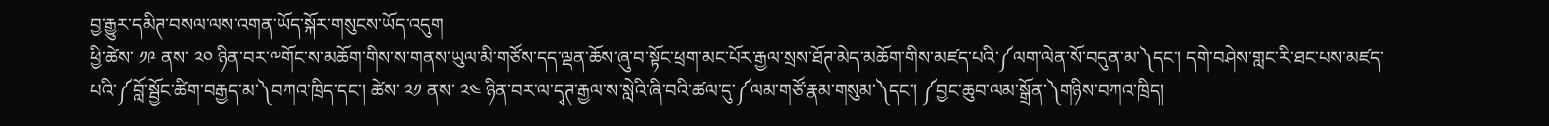བྱ་རྒྱུར་དམིཊ་བསལ་ལས་འགན་ཡོད་སྐོར་གསུངས་ཡོད་འདུག
ཕྱི་ཚེས་ ༡༩ ནས་ ༢༠ ཉིན་བར་༸གོང་ས་མཆོག་གིས་ས་གནས་ཡུལ་མི་གཙོས་དད་ལྡན་ཆོས་ཞུ་བ་སྟོང་ཕྲག་མང་པོར་རྒྱལ་སྲས་ཐོཊ་མེད་མཆོག་གིས་མཛད་པའི་༼ལག་ལེན་སོ་བདུན་མ་༽དང་། དགེ་བཤེས་གླང་རི་ཐང་པས་མཛད་པའི་༼བློ་སྦྱོང་ཚིག་བརྒྱད་མ་༽བཀའ་ཁྲིད་དང་། ཚེས་ ༢༡ ནས་ ༢༤ ཉིན་བར་ལ་དྭཊ་རྒྱལ་ས་སླེའི་ཞི་བའི་ཚལ་དུ་༼ལམ་གཙོ་རྣམ་གསུམ་༽དང་། ༼བྱང་ཆུབ་ལམ་སྒྲོན་༽གཉིས་བཀའ་ཁྲིད།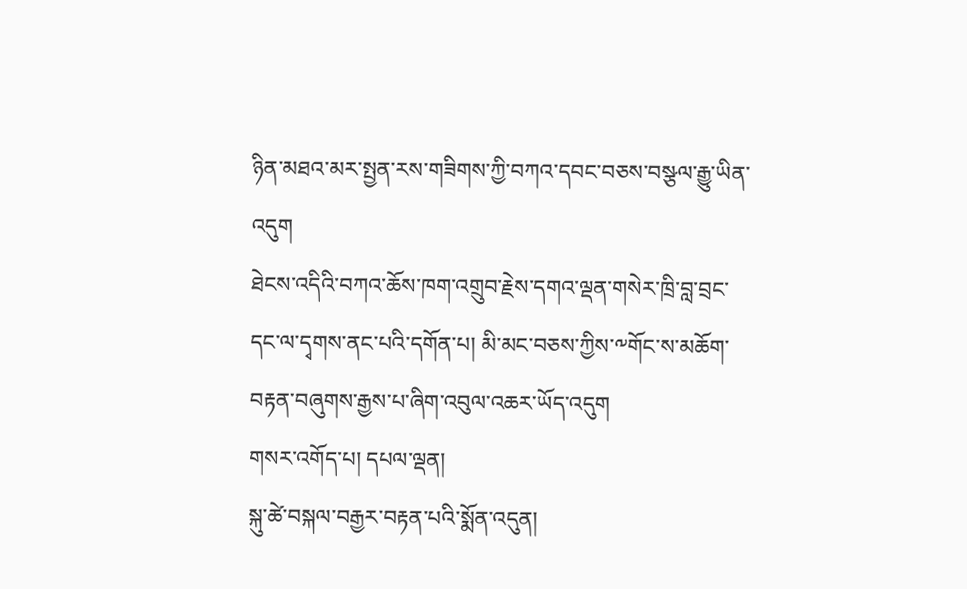ཉིན་མཐའ་མར་སྤྱན་རས་གཟིགས་ཀྱི་བཀའ་དབང་བཅས་བསྩལ་རྒྱུ་ཡིན་འདུག
ཐེངས་འདིའི་བཀའ་ཆོས་ཁག་འགྲུབ་རྗེས་དགའ་ལྡན་གསེར་ཁྲི་བླ་བྲང་དང་ལ་དྭགས་ནང་པའི་དགོན་པ། མི་མང་བཅས་ཀྱིས་༸གོང་ས་མཆོག་བརྟན་བཞུགས་རྒྱས་པ་ཞིག་འབུལ་འཆར་ཡོད་འདུག
གསར་འགོད་པ། དཔལ་ལྡན།
སྐུ་ཚེ་བསྐལ་བརྒྱར་བརྟན་པའི་སྨོན་འདུན།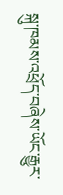སྐུ་ཁམས་འཕྲོད་བཞེས་ཡོང་རྒྱུར་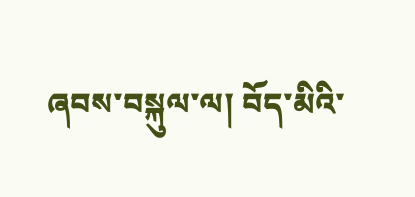ཞབས་བསྐུལ་ལ། བོད་མིའི་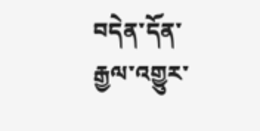བདེན་དོན་རྒྱལ་འགྱུར་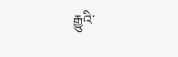རྒྱུའི་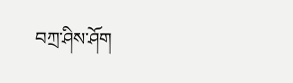བཀྲ་ཤིས་ཤོག